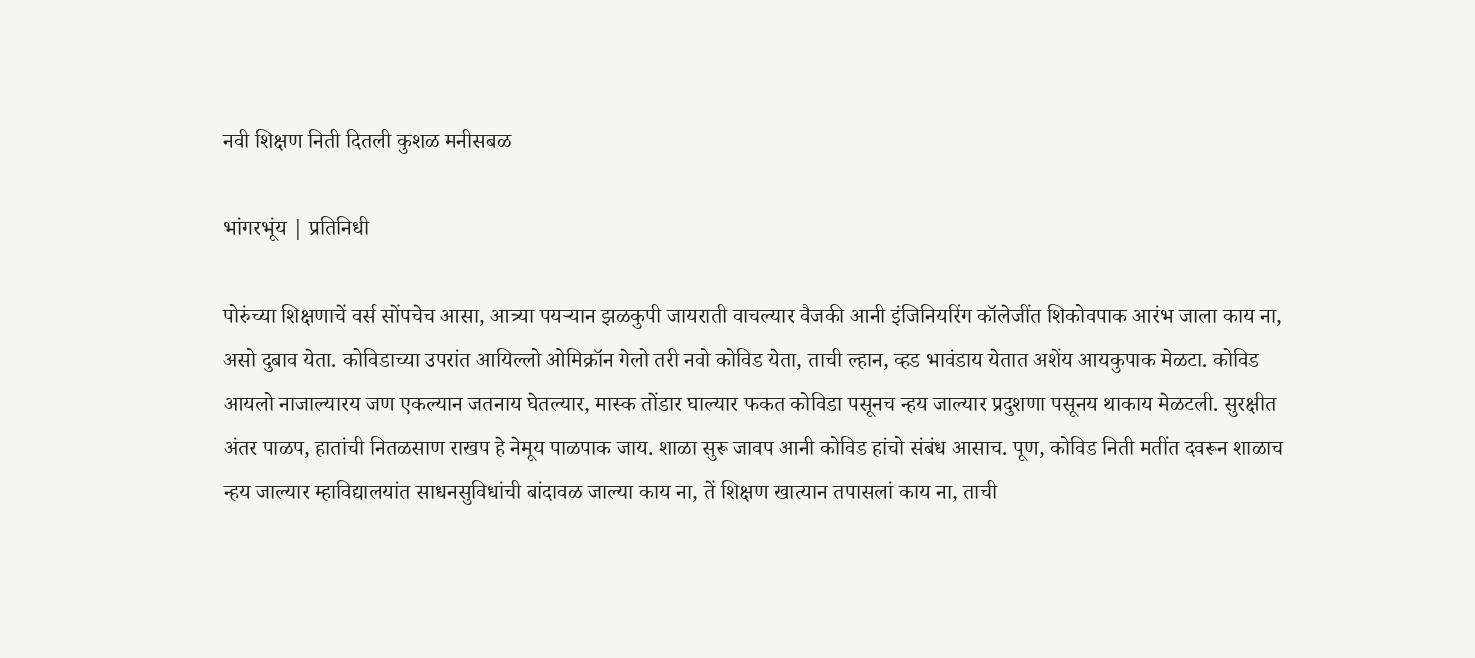नवी शिक्षण निती दितली कुशळ मनीसबळ

भांगरभूंय | प्रतिनिधी

पोरुंच्या शिक्षणाचें वर्स सोंपचेच आसा, आत्र्या पयऱ्यान झळकुपी जायराती वाचल्यार वैजकी आनी इंजिनियरिंग कॉलेजींत शिकोवपाक आरंभ जाला काय ना, असो दुबाव येता. कोविडाच्या उपरांत आयिल्लो ओमिक्रॉन गेलो तरी नवो कोविड येता, ताची ल्हान, व्हड भावंडाय येतात अशेंय आयकुपाक मेळटा. कोविड आयलो नाजाल्यारय जण एकल्यान जतनाय घेतल्यार, मास्क तोंडार घाल्यार फकत कोविडा पसूनच न्हय जाल्यार प्रदुशणा पसूनय थाकाय मेळटली. सुरक्षीत अंतर पाळप, हातांची नितळसाण राखप हे नेमूय पाळपाक जाय. शाळा सुरू जावप आनी कोविड हांचो संबंध आसाच. पूण, कोविड निती मतींत दवरून शाळाच न्हय जाल्यार म्हाविद्यालयांत साधनसुविधांची बांदावळ जाल्या काय ना, तें शिक्षण खात्यान तपासलां काय ना, ताची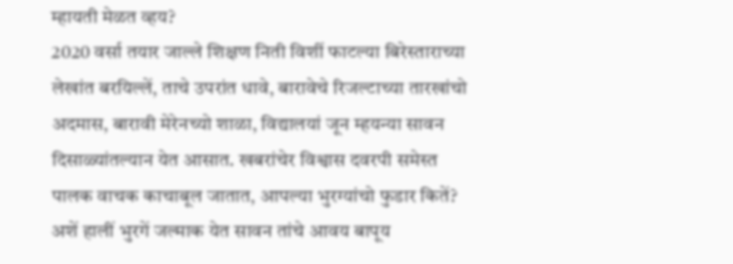म्हायती मेळत व्हय?
2020 वर्सा तयार जाल्ले शिक्षण निती विशीं फाटल्या बिरेस्ताराच्या लेखांत बरयिल्लें, ताचे उपरांत धावे, बारावेचे रिजल्टाच्या तारखांचो अदमास, बारावी मेरेनच्यो शाळा, विद्यालयां जून म्हयन्या सावन दिसाळ्यांतल्यान येत आसात. खबरांचेर विश्वास दवरपी समेस्त पालक वाचक काचाबूल जातात, आपल्या भुरग्यांचो फुडार कितें? अशें हालीं भुरगें जल्माक येत सावन तांचे आवय बापूय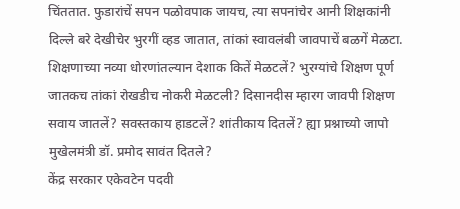चिंततात. फुडारांचें सपन पळोवपाक जायच, त्या सपनांचेर आनी शिक्षकांनी दिल्ले बरे देखीचेर भुरगीं व्हड जातात, तांकां स्वावलंबी जावपाचें बळगें मेळटा.
शिक्षणाच्या नव्या धोरणांतल्यान देशाक कितें मेळटलें? भुरग्यांचे शिक्षण पूर्ण जातकच तांकां रोखडीच नोकरी मेळटली? दिसानदीस म्हारग जावपी शिक्षण सवाय जातलें? सवस्तकाय हाडटलें? शांतीकाय दितलें? ह्या प्रश्नाच्यो जापो मुखेलमंत्री डॉ. प्रमोद सावंत दितले?
केंद्र सरकार एकेवटेन पदवी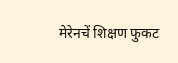मेरेनचें शिक्षण फुकट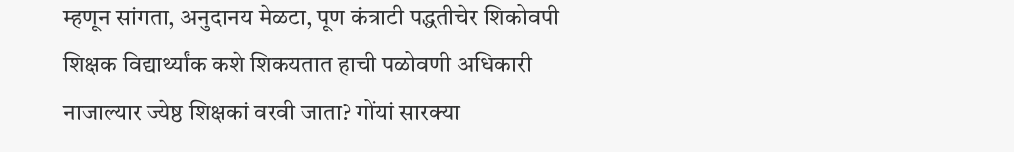म्हणून सांगता, अनुदानय मेळटा, पूण कंत्राटी पद्धतीचेर शिकोवपी शिक्षक विद्यार्थ्यांक कशे शिकयतात हाची पळोवणी अधिकारी नाजाल्यार ज्येष्ठ शिक्षकां वरवी जाता? गोंयां सारक्या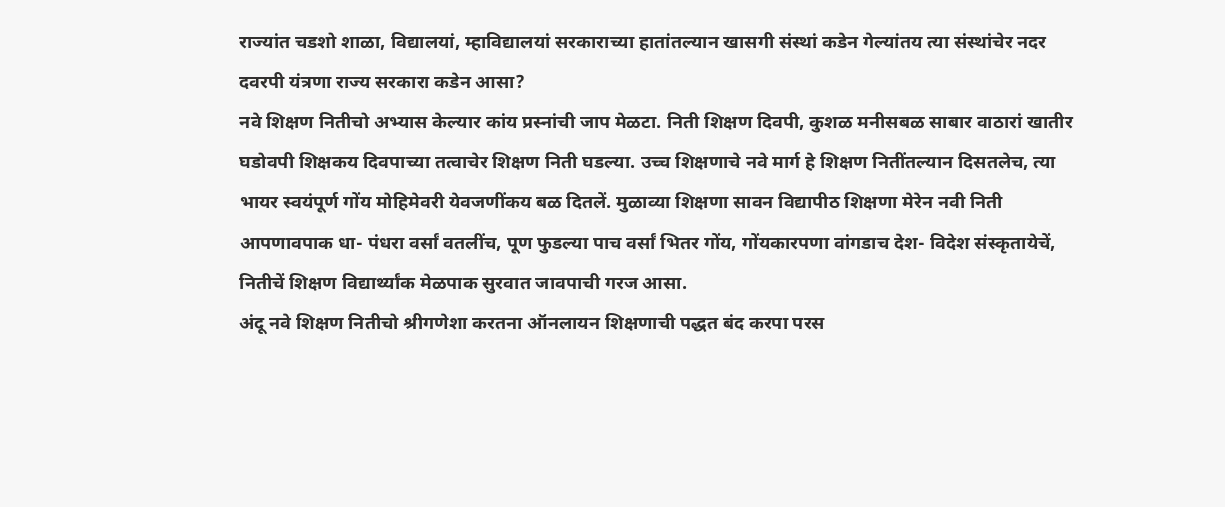राज्यांत चडशो शाळा, विद्यालयां, म्हाविद्यालयां सरकाराच्या हातांतल्यान खासगी संस्थां कडेन गेल्यांतय त्या संस्थांचेर नदर दवरपी यंत्रणा राज्य सरकारा कडेन आसा?
नवे शिक्षण नितीचो अभ्यास केल्यार कांय प्रस्नांची जाप मेळटा. निती शिक्षण दिवपी, कुशळ मनीसबळ साबार वाठारां खातीर घडोवपी शिक्षकय दिवपाच्या तत्वाचेर शिक्षण निती घडल्या. उच्च शिक्षणाचे नवे मार्ग हे शिक्षण नितींतल्यान दिसतलेच, त्या भायर स्वयंपूर्ण गोंय मोहिमेवरी येवजणींकय बळ दितलें. मुळाव्या शिक्षणा सावन विद्यापीठ शिक्षणा मेरेन नवी निती आपणावपाक धा- पंधरा वर्सां वतलींच, पूण फुडल्या पाच वर्सां भितर गोंय, गोंयकारपणा वांगडाच देश- विदेश संस्कृतायेचें, नितीचें शिक्षण विद्यार्थ्यांक मेळपाक सुरवात जावपाची गरज आसा.
अंदू नवे शिक्षण नितीचो श्रीगणेशा करतना ऑनलायन शिक्षणाची पद्धत बंद करपा परस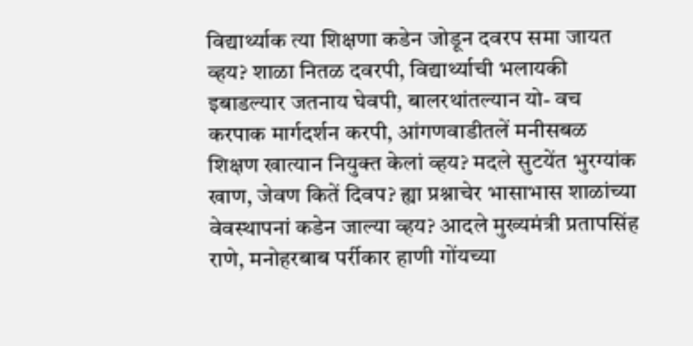विद्यार्थ्याक त्या शिक्षणा कडेन जोडून दवरप समा जायत व्हय? शाळा नितळ दवरपी, विद्यार्थ्याची भलायकी इबाडल्यार जतनाय घेवपी, बालरथांतल्यान यो- वच करपाक मार्गदर्शन करपी, आंगणवाडीतलें मनीसबळ शिक्षण खात्यान नियुक्त केलां व्हय? मदले सुटयेंत भुरग्यांक खाण, जेवण कितें दिवप? ह्या प्रश्नाचेर भासाभास शाळांच्या वेवस्थापनां कडेन जाल्या व्हय? आदले मुख्यमंत्री प्रतापसिंह राणे, मनोहरबाब पर्रीकार हाणी गोंयच्या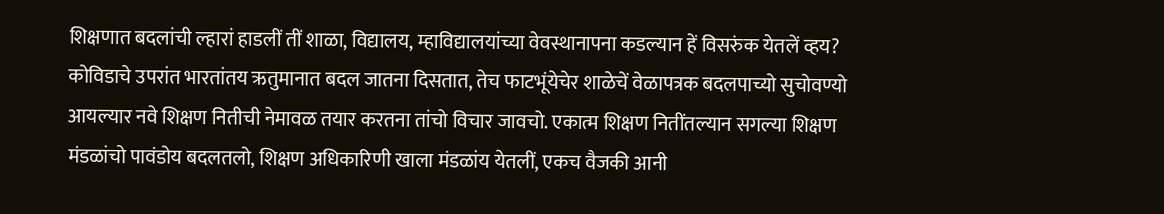शिक्षणात बदलांची ल्हारां हाडलीं तीं शाळा, विद्यालय, म्हाविद्यालयांच्या वेवस्थानापना कडल्यान हें विसरुंक येतलें व्हय?
कोविडाचे उपरांत भारतांतय ऋतुमानात बदल जातना दिसतात, तेच फाटभूंयेचेर शाळेचें वेळापत्रक बदलपाच्यो सुचोवण्यो आयल्यार नवे शिक्षण नितीची नेमावळ तयार करतना तांचो विचार जावचो. एकात्म शिक्षण नितींतल्यान सगल्या शिक्षण मंडळांचो पावंडोय बदलतलो, शिक्षण अधिकारिणी खाला मंडळांय येतलीं, एकच वैजकी आनी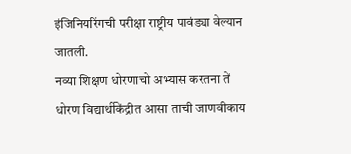इंजिनियरिंगची परीक्षा राष्ट्रीय पावंड्या वेल्यान जातली.
नव्या शिक्षण धोरणाचो अभ्यास करतना तें धोरण विद्यार्थीकेंद्रीत आसा ताची जाणवीकाय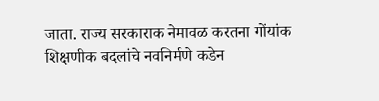जाता. राज्य सरकाराक नेमावळ करतना गोंयांक शिक्षणीक बदलांचे नवनिर्मणे कडेन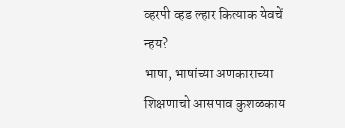व्हरपी व्हड ल्हार कित्याक येवचें न्हय?
भाषा, भाषांच्या अणकाराच्या शिक्षणाचो आसपाव कुशळकाय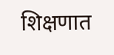शिक्षणात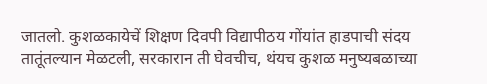जातलो. कुशळकायेचें शिक्षण दिवपी विद्यापीठय गोंयांत हाडपाची संदय तातूंतल्यान मेळटली, सरकारान ती घेवचीच, थंयच कुशळ मनुष्यबळाच्या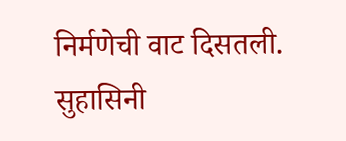निर्मणेची वाट दिसतली.
सुहासिनी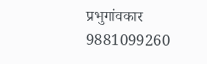प्रभुगांवकार
9881099260